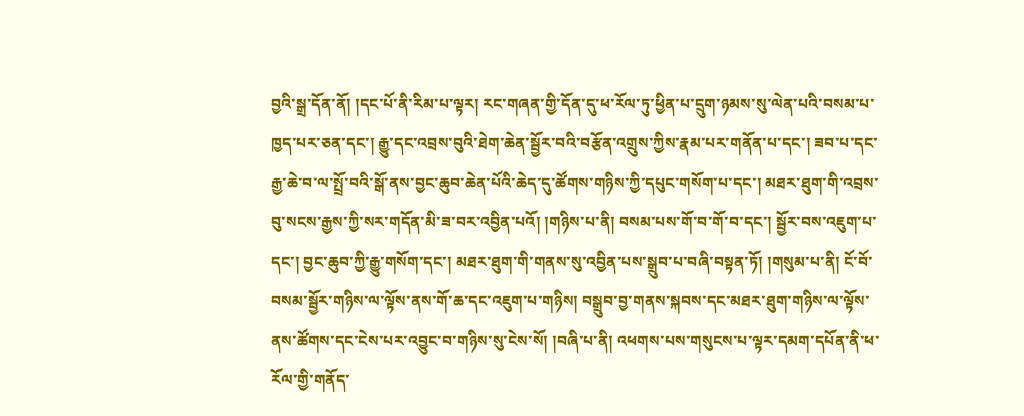བྱའི་སྒྲ་དོན་ནོ། །དང་པོ་ནི་རིམ་པ་ལྟར། རང་གཞན་གྱི་དོན་དུ་ཕ་རོལ་ཏུ་ཕྱིན་པ་དྲུག་ཉམས་སུ་ལེན་པའི་བསམ་པ་ཁྱད་པར་ཅན་དང་། རྒྱུ་དང་འབྲས་བུའི་ཐེག་ཆེན་སྦྱོར་བའི་བརྩོན་འགྲུས་ཀྱིས་རྣམ་པར་གནོན་པ་དང་། ཟབ་པ་དང་རྒྱ་ཆེ་བ་ལ་སྤྲོ་བའི་སྒོ་ནས་བྱང་ཆུབ་ཆེན་པོའི་ཆེད་དུ་ཚོགས་གཉིས་ཀྱི་དཔུང་གསོག་པ་དང་། མཐར་ཐུག་གི་འབྲས་བུ་སངས་རྒྱས་ཀྱི་སར་གདོན་མི་ཟ་བར་འབྱིན་པའོ། །གཉིས་པ་ནི། བསམ་པས་གོ་བ་གོ་བ་དང་། སྦྱོར་བས་འཇུག་པ་དང་། བྱང་ཆུབ་ཀྱི་རྒྱུ་གསོག་དང་། མཐར་ཐུག་གི་གནས་སུ་འབྱིན་པས་སྒྲུབ་པ་བཞི་བསྟན་ཏོ། །གསུམ་པ་ནི། ངོ་བོ་བསམ་སྦྱོར་གཉིས་ལ་ལྟོས་ནས་གོ་ཆ་དང་འཇུག་པ་གཉིས། བསྒྲུབ་བྱ་གནས་སྐབས་དང་མཐར་ཐུག་གཉིས་ལ་ལྟོས་ནས་ཚོགས་དང་ངེས་པར་འབྱུང་བ་གཉིས་སུ་ངེས་སོ། །བཞི་པ་ནི། འཕགས་པས་གསུངས་པ་ལྟར་དམག་དཔོན་ནི་ཕ་རོལ་གྱི་གནོད་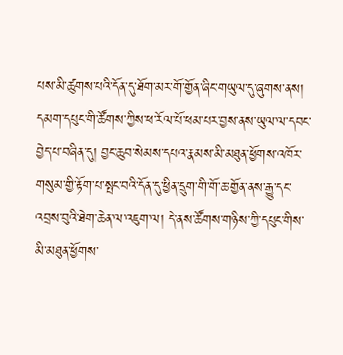པས་མི་ཚུགས་པའི་དོན་དུ་ཐོག་མར་གོ་གྱོན་ཞིང་གཡུལ་དུ་ཞུགས་ནས། དམག་དཔུང་གི་ཚོགས་ཀྱིས་ཕ་རོལ་པོ་ཕམ་པར་བྱས་ནས་ཡུལ་ལ་དབང་བྱེད་པ་བཞིན་དུ། བྱང་ཆུབ་སེམས་དཔའ་རྣམས་མི་མཐུན་ཕྱོགས་འཁོར་གསུམ་གྱི་རྟོག་པ་སྤང་བའི་དོན་དུ་ཕྱིན་དྲུག་གི་གོ་ཆ་གྱོན་ནས་རྒྱུ་དང་འབྲས་བུའི་ཐེག་ཆེན་ལ་འཇུག་ལ། དེ་ནས་ཚོགས་གཉིས་ཀྱི་དཔུང་གིས་མི་མཐུན་ཕྱོགས་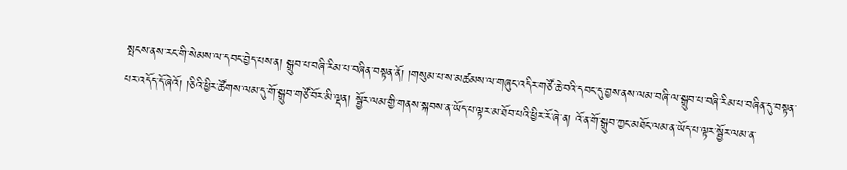སྤངས་ནས་རང་གི་སེམས་ལ་དབང་བྱེད་པས་ན། སྒྲུབ་པ་བཞི་རིམ་པ་བཞིན་བསྟན་ནོ། །གསུམ་པ་ས་མཚམས་ལ་གཞུང་འདིར་གཙོ་ཆེ་བའི་དབང་དུ་བྱས་ནས་ལམ་བཞི་ལ་སྒྲུབ་པ་བཞི་རིམ་པ་བཞིན་དུ་བསྟན་པར་འདོད་དོ་ཞེའོ། །ཅིའི་ཕྱིར་ཚོགས་ལམ་དུ་གོ་སྒྲུབ་གཙོ་བོར་མི་ལྡན། སྦྱོར་ལམ་གྱི་གནས་སྐབས་ན་ཡོད་པ་ལྟར་མ་ཐོབ་པའི་ཕྱིར་རོ་ཞེ་ན། འོ་ན་གོ་སྒྲུབ་ཀྱང་མཐོང་ལམ་ན་ཡོད་པ་ལྟར་སྦྱོར་ལམ་ན་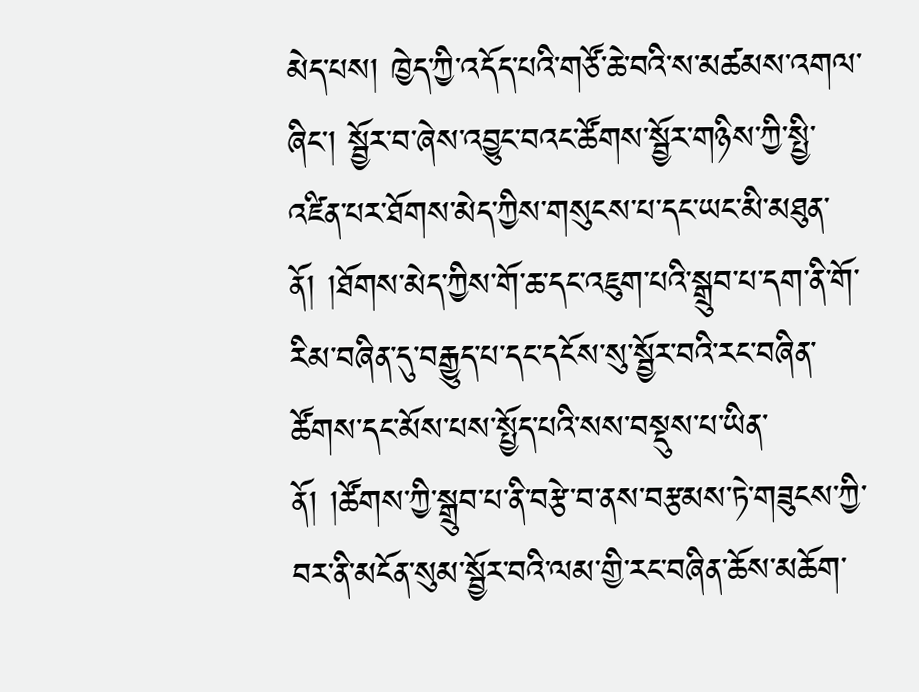མེད་པས། ཁྱེད་ཀྱི་འདོད་པའི་གཙོ་ཆེ་བའི་ས་མཚམས་འགལ་ཞིང་། སྦྱོར་བ་ཞེས་འབྱུང་བའང་ཚོགས་སྦྱོར་གཉིས་ཀྱི་སྤྱི་འཛིན་པར་ཐོགས་མེད་ཀྱིས་གསུངས་པ་དང་ཡང་མི་མཐུན་ནོ། །ཐོགས་མེད་ཀྱིས་གོ་ཆ་དང་འཇུག་པའི་སྒྲུབ་པ་དག་ནི་གོ་རིམ་བཞིན་དུ་བརྒྱུད་པ་དང་དངོས་སུ་སྦྱོར་བའི་རང་བཞིན་ཚོགས་དང་མོས་པས་སྤྱོད་པའི་སས་བསྡུས་པ་ཡིན་ནོ། །ཚོགས་ཀྱི་སྒྲུབ་པ་ནི་བརྩེ་བ་ནས་བརྩམས་ཏེ་གཟུངས་ཀྱི་བར་ནི་མངོན་སུམ་སྦྱོར་བའི་ལམ་གྱི་རང་བཞིན་ཆོས་མཆོག་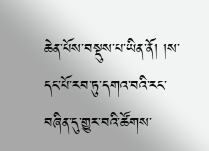ཆེན་པོས་བསྡུས་པ་ཡིན་ནོ། །ས་དང་པོ་རབ་ཏུ་དགའ་བའི་རང་བཞིན་དུ་གྱུར་བའི་ཚོགས་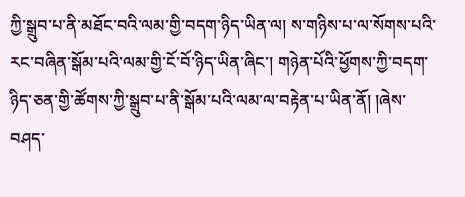ཀྱི་སྒྲུབ་པ་ནི་མཐོང་བའི་ལམ་གྱི་བདག་ཉིད་ཡིན་ལ། ས་གཉིས་པ་ལ་སོགས་པའི་རང་བཞིན་སྒོམ་པའི་ལམ་གྱི་ངོ་བོ་ཉིད་ཡིན་ཞིང་། གཉེན་པོའི་ཕྱོགས་ཀྱི་བདག་ཉིད་ཅན་གྱི་ཚོགས་ཀྱི་སྒྲུབ་པ་ནི་སྒོམ་པའི་ལམ་ལ་བརྟེན་པ་ཡིན་ནོ། །ཞེས་བཤད་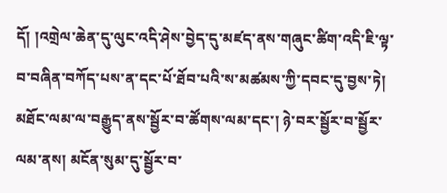དོ། །འགྲེལ་ཆེན་དུ་ལུང་འདི་ཤེས་བྱེད་དུ་མཛད་ནས་གཞུང་ཚིག་འདི་ཇི་ལྟ་བ་བཞིན་བཀོད་པས་ན་དང་པོ་ཐོབ་པའི་ས་མཚམས་ཀྱི་དབང་དུ་བྱས་ཏེ། མཐོང་ལམ་ལ་བརྒྱུད་ནས་སྦྱོར་བ་ཚོགས་ལམ་དང་། ཉེ་བར་སྦྱོར་བ་སྦྱོར་ལམ་ནས། མངོན་སུམ་དུ་སྦྱོར་བ་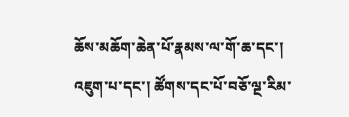ཆོས་མཆོག་ཆེན་པོ་རྣམས་ལ་གོ་ཆ་དང་། འཇུག་པ་དང་། ཚོགས་དང་པོ་བཅོ་ལྔ་རིམ་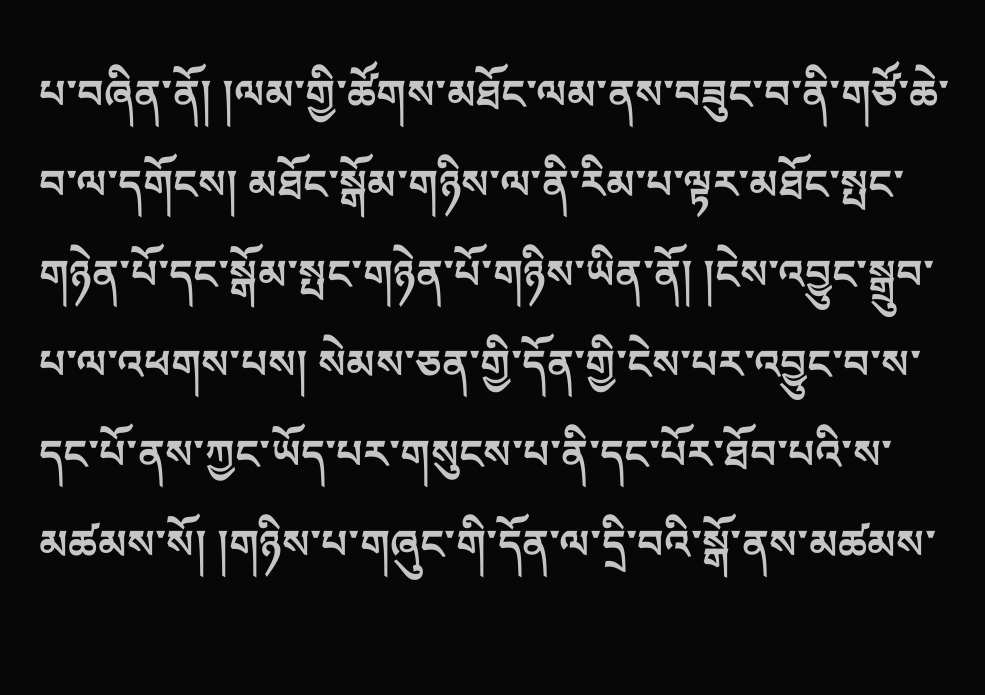པ་བཞིན་ནོ། །ལམ་གྱི་ཚོགས་མཐོང་ལམ་ནས་བཟུང་བ་ནི་གཙོ་ཆེ་བ་ལ་དགོངས། མཐོང་སྒོམ་གཉིས་ལ་ནི་རིམ་པ་ལྟར་མཐོང་སྤང་གཉེན་པོ་དང་སྒོམ་སྤང་གཉེན་པོ་གཉིས་ཡིན་ནོ། །ངེས་འབྱུང་སྒྲུབ་པ་ལ་འཕགས་པས། སེམས་ཅན་གྱི་དོན་གྱི་ངེས་པར་འབྱུང་བ་ས་དང་པོ་ནས་ཀྱང་ཡོད་པར་གསུངས་པ་ནི་དང་པོར་ཐོབ་པའི་ས་མཚམས་སོ། །གཉིས་པ་གཞུང་གི་དོན་ལ་དྲི་བའི་སྒོ་ནས་མཚམས་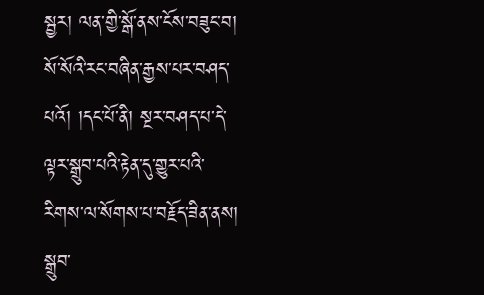སྦྱར། ལན་གྱི་སྒོ་ནས་ངོས་བཟུང་བ། སོ་སོའི་རང་བཞིན་རྒྱས་པར་བཤད་པའོ། །དང་པོ་ནི། སྔར་བཤད་པ་དེ་ལྟར་སྒྲུབ་པའི་རྟེན་དུ་གྱུར་པའི་རིགས་ལ་སོགས་པ་བརྗོད་ཟིན་ནས། སྒྲུབ་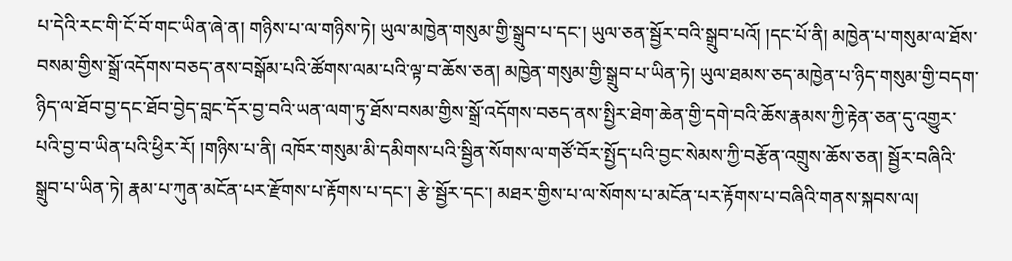པ་དེའི་རང་གི་ངོ་བོ་གང་ཡིན་ཞེ་ན། གཉིས་པ་ལ་གཉིས་ཏེ། ཡུལ་མཁྱེན་གསུམ་གྱི་སྒྲུབ་པ་དང་། ཡུལ་ཅན་སྦྱོར་བའི་སྒྲུབ་པའོ། །དང་པོ་ནི། མཁྱེན་པ་གསུམ་ལ་ཐོས་བསམ་གྱིས་སྒྲོ་འདོགས་བཅད་ནས་བསྒོམ་པའི་ཚོགས་ལམ་པའི་ལྟ་བ་ཆོས་ཅན། མཁྱེན་གསུམ་གྱི་སྒྲུབ་པ་ཡིན་ཏེ། ཡུལ་ཐམས་ཅད་མཁྱེན་པ་ཉིད་གསུམ་གྱི་བདག་ཉིད་ལ་ཐོབ་བྱ་དང་ཐོབ་བྱེད་བླང་དོར་བྱ་བའི་ཡན་ལག་ཏུ་ཐོས་བསམ་གྱིས་སྒྲོ་འདོགས་བཅད་ནས་སྤྱིར་ཐེག་ཆེན་གྱི་དགེ་བའི་ཆོས་རྣམས་ཀྱི་རྟེན་ཅན་དུ་འགྱུར་པའི་བྱ་བ་ཡིན་པའི་ཕྱིར་རོ། །གཉིས་པ་ནི། འཁོར་གསུམ་མི་དམིགས་པའི་སྦྱིན་སོགས་ལ་གཙོ་བོར་སྤྱོད་པའི་བྱང་སེམས་ཀྱི་བརྩོན་འགྲུས་ཆོས་ཅན། སྦྱོར་བཞིའི་སྒྲུབ་པ་ཡིན་ཏེ། རྣམ་པ་ཀུན་མངོན་པར་རྫོགས་པ་རྟོགས་པ་དང་། རྩེ་སྦྱོར་དང་། མཐར་གྱིས་པ་ལ་སོགས་པ་མངོན་པར་རྟོགས་པ་བཞིའི་གནས་སྐབས་ལ།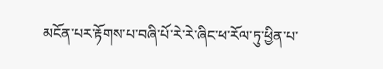མངོན་པར་རྟོགས་པ་བཞི་པོ་རེ་རེ་ཞིང་ཕ་རོལ་ཏུ་ཕྱིན་པ་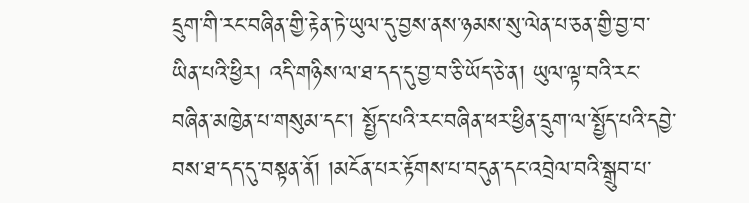དྲུག་གི་རང་བཞིན་གྱི་རྟེན་ཏེ་ཡུལ་དུ་བྱས་ནས་ཉམས་སུ་ལེན་པ་ཅན་གྱི་བྱ་བ་ཡིན་པའི་ཕྱིར། འདི་གཉིས་ལ་ཐ་དད་དུ་བྱ་བ་ཅི་ཡོད་ཅེ་ན། ཡུལ་ལྟ་བའི་རང་བཞིན་མཁྱེན་པ་གསུམ་དང་། སྤྱོད་པའི་རང་བཞིན་ཕར་ཕྱིན་དྲུག་ལ་སྤྱོད་པའི་དབྱེ་བས་ཐ་དད་དུ་བསྟན་ནོ། །མངོན་པར་རྟོགས་པ་བདུན་དང་འབྲེལ་བའི་སྒྲུབ་པ་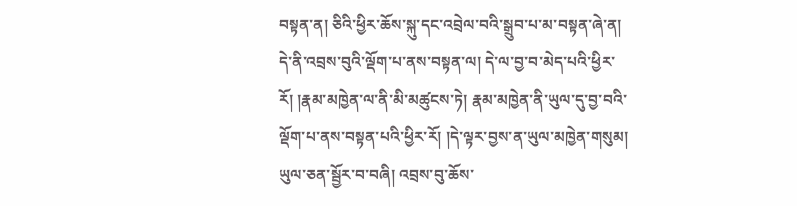བསྟན་ན། ཅིའི་ཕྱིར་ཆོས་སྐུ་དང་འབྲེལ་བའི་སྒྲུབ་པ་མ་བསྟན་ཞེ་ན། དེ་ནི་འབྲས་བུའི་ལྡོག་པ་ནས་བསྟན་ལ། དེ་ལ་བྱ་བ་མེད་པའི་ཕྱིར་རོ། །རྣམ་མཁྱེན་ལ་ནི་མི་མཚུངས་ཏེ། རྣམ་མཁྱེན་ནི་ཡུལ་དུ་བྱ་བའི་ལྡོག་པ་ནས་བསྟན་པའི་ཕྱིར་རོ། །དེ་ལྟར་བྱས་ན་ཡུལ་མཁྱེན་གསུམ། ཡུལ་ཅན་སྦྱོར་བ་བཞི། འབྲས་བུ་ཆོས་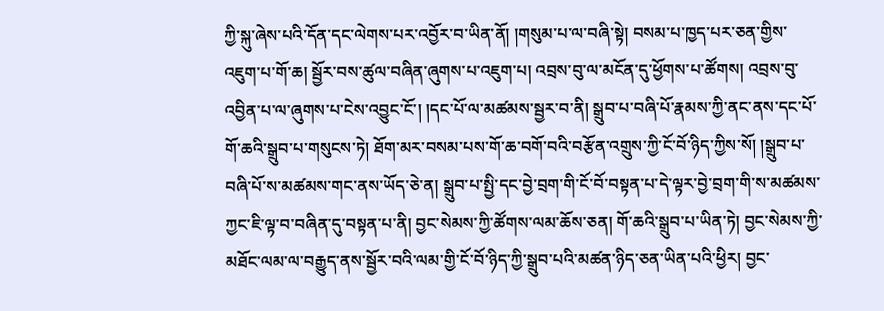ཀྱི་སྐུ་ཞེས་པའི་དོན་དང་ལེགས་པར་འབྱོར་བ་ཡིན་ནོ། །གསུམ་པ་ལ་བཞི་སྟེ། བསམ་པ་ཁྱད་པར་ཅན་གྱིས་འཇུག་པ་གོ་ཆ། སྦྱོར་བས་ཚུལ་བཞིན་ཞུགས་པ་འཇུག་པ། འབྲས་བུ་ལ་མངོན་དུ་ཕྱོགས་པ་ཚོགས། འབྲས་བུ་འབྱིན་པ་ལ་ཞུགས་པ་ངེས་འབྱུང་ངོ་། །དང་པོ་ལ་མཚམས་སྦྱར་བ་ནི། སྒྲུབ་པ་བཞི་པོ་རྣམས་ཀྱི་ནང་ནས་དང་པོ་གོ་ཆའི་སྒྲུབ་པ་གསུངས་ཏེ། ཐོག་མར་བསམ་པས་གོ་ཆ་བགོ་བའི་བརྩོན་འགྲུས་ཀྱི་ངོ་བོ་ཉིད་ཀྱིས་སོ། །སྒྲུབ་པ་བཞི་པོ་ས་མཚམས་གང་ནས་ཡོད་ཅེ་ན། སྒྲུབ་པ་སྤྱི་དང་བྱེ་བྲག་གི་ངོ་བོ་བསྟན་པ་དེ་ལྟར་བྱེ་བྲག་གི་ས་མཚམས་ཀྱང་ཇི་ལྟ་བ་བཞིན་དུ་བསྟན་པ་ནི། བྱང་སེམས་ཀྱི་ཚོགས་ལམ་ཆོས་ཅན། གོ་ཆའི་སྒྲུབ་པ་ཡིན་ཏེ། བྱང་སེམས་ཀྱི་མཐོང་ལམ་ལ་བརྒྱུད་ནས་སྦྱོར་བའི་ལམ་གྱི་ངོ་བོ་ཉིད་ཀྱི་སྒྲུབ་པའི་མཚན་ཉིད་ཅན་ཡིན་པའི་ཕྱིར། བྱང་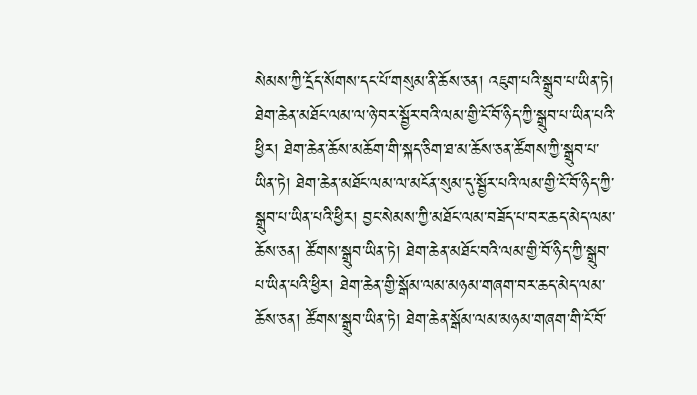སེམས་ཀྱི་དྲོད་སོགས་དང་པོ་གསུམ་ནི་ཆོས་ཅན། འཇུག་པའི་སྒྲུབ་པ་ཡིན་ཏེ། ཐེག་ཆེན་མཐོང་ལམ་ལ་ཉེ་བར་སྦྱོར་བའི་ལམ་གྱི་ངོ་བོ་ཉིད་ཀྱི་སྒྲུབ་པ་ཡིན་པའི་ཕྱིར། ཐེག་ཆེན་ཆོས་མཆོག་གི་སྐད་ཅིག་ཐ་མ་ཆོས་ཅན་ཚོགས་ཀྱི་སྒྲུབ་པ་ཡིན་ཏེ། ཐེག་ཆེན་མཐོང་ལམ་ལ་མངོན་སུམ་དུ་སྦྱོར་པའི་ལམ་གྱི་ངོ་བོ་ཉིད་ཀྱི་སྒྲུབ་པ་ཡིན་པའི་ཕྱིར། བྱང་སེམས་ཀྱི་མཐོང་ལམ་བཟོད་པ་བར་ཆད་མེད་ལམ་ཆོས་ཅན། ཚོགས་སྒྲུབ་ཡིན་ཏེ། ཐེག་ཆེན་མཐོང་བའི་ལམ་གྱི་བོ་ཉིད་ཀྱི་སྒྲུབ་པ་ཡིན་པའི་ཕྱིར། ཐེག་ཆེན་གྱི་སྒོམ་ལམ་མཉམ་གཞག་བར་ཆད་མེད་ལམ་ཆོས་ཅན། ཚོགས་སྒྲུབ་ཡིན་ཏེ། ཐེག་ཆེན་སྒོམ་ལམ་མཉམ་གཞག་གི་ངོ་བོ་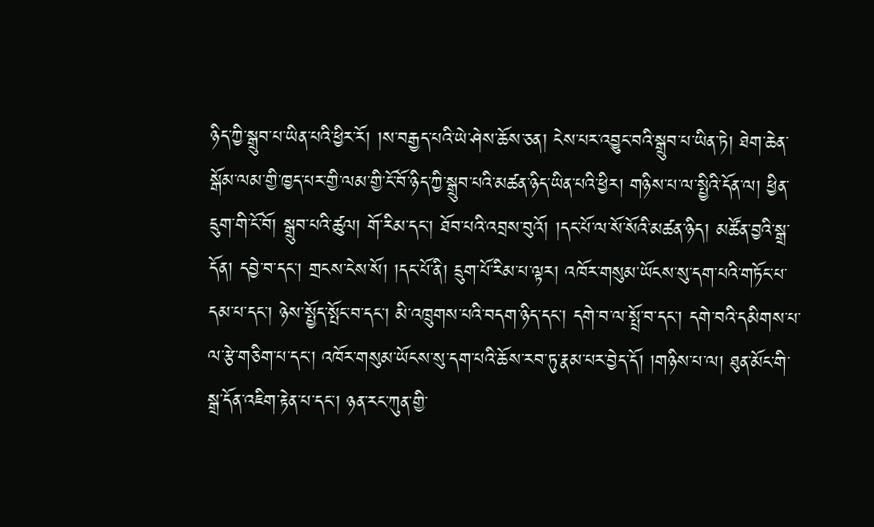ཉིད་ཀྱི་སྒྲུབ་པ་ཡིན་པའི་ཕྱིར་རོ། །ས་བརྒྱད་པའི་ཡེ་ཤེས་ཆོས་ཅན། ངེས་པར་འབྱུང་བའི་སྒྲུབ་པ་ཡིན་ཏེ། ཐེག་ཆེན་སྒོམ་ལམ་གྱི་ཁྱད་པར་གྱི་ལམ་གྱི་ངོ་བོ་ཉིད་ཀྱི་སྒྲུབ་པའི་མཚན་ཉིད་ཡིན་པའི་ཕྱིར། གཉིས་པ་ལ་སྤྱིའི་དོན་ལ། ཕྱིན་དྲུག་གི་ངོ་བོ། སྒྲུབ་པའི་ཚུལ། གོ་རིམ་དང་། ཐོབ་པའི་འབྲས་བུའོ། །དང་པོ་ལ་སོ་སོའི་མཚན་ཉིད། མཚོན་བྱའི་སྒྲ་དོན། དབྱེ་བ་དང་། གྲངས་ངེས་སོ། །དང་པོ་ནི། དྲུག་པོ་རིམ་པ་ལྟར། འཁོར་གསུམ་ཡོངས་སུ་དག་པའི་གཏོང་པ་དམ་པ་དང་། ཉེས་སྤྱོད་སྤོང་བ་དང་། མི་འཁྲུགས་པའི་བདག་ཉིད་དང་། དགེ་བ་ལ་སྤྲོ་བ་དང་། དགེ་བའི་དམིགས་པ་ལ་རྩེ་གཅིག་པ་དང་། འཁོར་གསུམ་ཡོངས་སུ་དག་པའི་ཆོས་རབ་ཏུ་རྣམ་པར་བྱེད་དོ། །གཉིས་པ་ལ། ཐུན་མོང་གི་སྒྲ་དོན་འཇིག་རྟེན་པ་དང་། ཉན་རང་ཀུན་གྱི་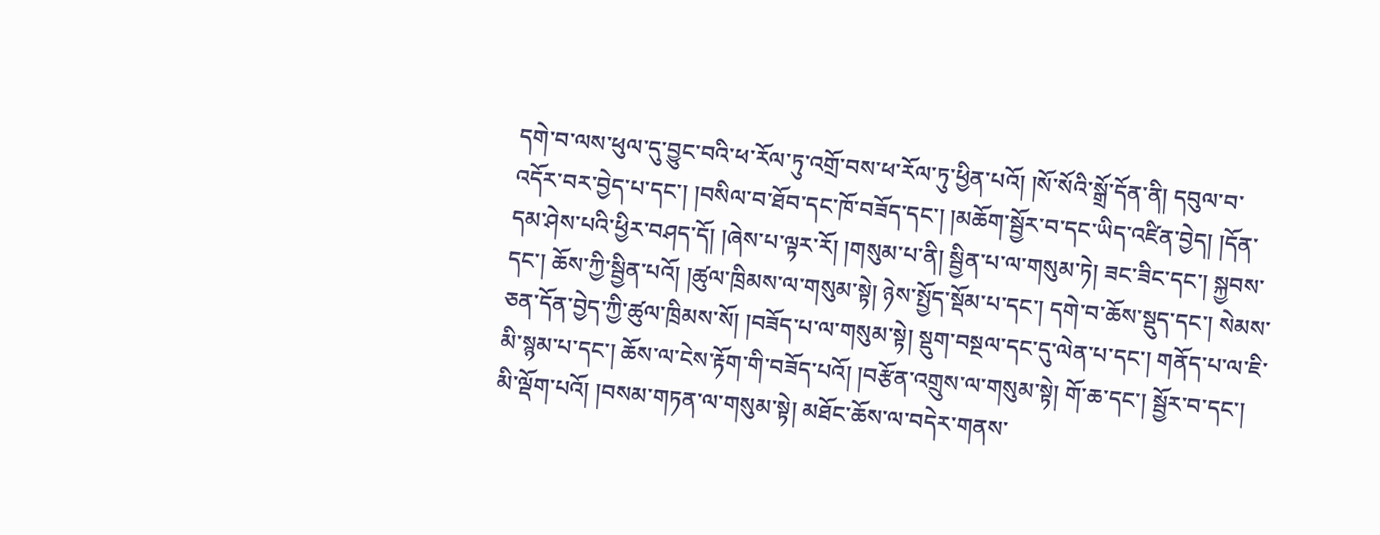དགེ་བ་ལས་ཕུལ་དུ་བྱུང་བའི་ཕ་རོལ་ཏུ་འགྲོ་བས་ཕ་རོལ་ཏུ་ཕྱིན་པའོ། །སོ་སོའི་སྒྲོ་དོན་ནི། དབུལ་བ་འདོར་བར་བྱེད་པ་དང་། །བསིལ་བ་ཐོབ་དང་ཁོ་བཟོད་དང་། །མཆོག་སྦྱོར་བ་དང་ཡིད་འཛིན་བྱེད། །དོན་དམ་ཤེས་པའི་ཕྱིར་བཤད་དོ། །ཞེས་པ་ལྟར་རོ། །གསུམ་པ་ནི། སྦྱིན་པ་ལ་གསུམ་ཏེ། ཟང་ཟིང་དང་། སྐྱབས་དང་། ཆོས་ཀྱི་སྦྱིན་པའོ། །ཚུལ་ཁྲིམས་ལ་གསུམ་སྟེ། ཉེས་སྤྱོད་སྡོམ་པ་དང་། དགེ་བ་ཆོས་སྡུད་དང་། སེམས་ཅན་དོན་བྱེད་ཀྱི་ཚུལ་ཁྲིམས་སོ། །བཟོད་པ་ལ་གསུམ་སྟེ། སྡུག་བསྔལ་དང་དུ་ལེན་པ་དང་། གནོད་པ་ལ་ཇི་མི་སྙམ་པ་དང་། ཆོས་ལ་ངེས་རྟོག་གི་བཟོད་པའོ། །བརྩོན་འགྲུས་ལ་གསུམ་སྟེ། གོ་ཆ་དང་། སྦྱོར་བ་དང་། མི་ལྡོག་པའོ། །བསམ་གཏན་ལ་གསུམ་སྟེ། མཐོང་ཆོས་ལ་བདེར་གནས་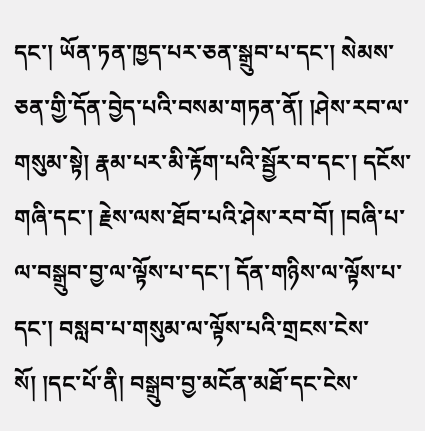དང་། ཡོན་ཏན་ཁྱད་པར་ཅན་སྒྲུབ་པ་དང་། སེམས་ཅན་གྱི་དོན་བྱེད་པའི་བསམ་གཏན་ནོ། །ཤེས་རབ་ལ་གསུམ་སྟེ། རྣམ་པར་མི་རྟོག་པའི་སྦྱོར་བ་དང་། དངོས་གཞི་དང་། རྗེས་ལས་ཐོབ་པའི་ཤེས་རབ་བོ། །བཞི་པ་ལ་བསྒྲུབ་བྱ་ལ་ལྟོས་པ་དང་། དོན་གཉིས་ལ་ལྟོས་པ་དང་། བསླབ་པ་གསུམ་ལ་ལྟོས་པའི་གྲངས་ངེས་སོ། །དང་པོ་ནི། བསྒྲུབ་བྱ་མངོན་མཐོ་དང་ངེས་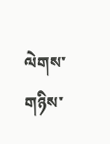ལེགས་གཉིས་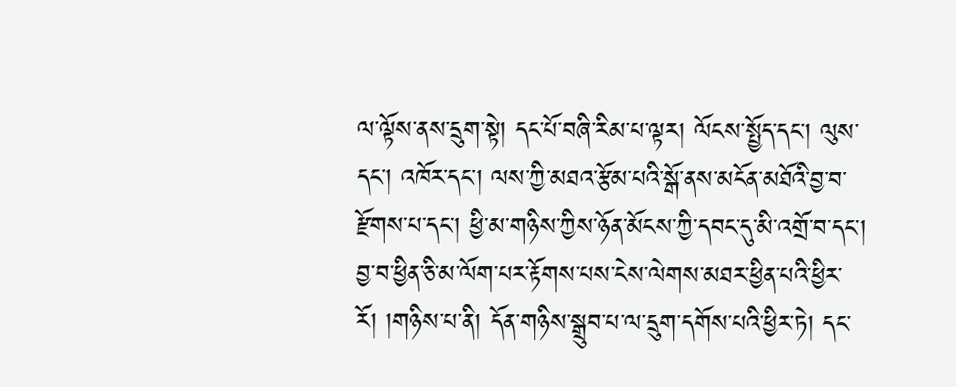ལ་ལྟོས་ནས་དྲུག་སྟེ། དང་པོ་བཞི་རིམ་པ་ལྟར། ལོངས་སྤྱོད་དང་། ལུས་དང་། འཁོར་དང་། ལས་ཀྱི་མཐའ་རྩོམ་པའི་སྒོ་ནས་མངོན་མཐོའི་བྱ་བ་རྫོགས་པ་དང་། ཕྱི་མ་གཉིས་ཀྱིས་ཉོན་མོངས་ཀྱི་དབང་དུ་མི་འགྲོ་བ་དང་། བྱ་བ་ཕྱིན་ཅི་མ་ལོག་པར་རྟོགས་པས་ངེས་ལེགས་མཐར་ཕྱིན་པའི་ཕྱིར་རོ། །གཉིས་པ་ནི། དོན་གཉིས་སྒྲུབ་པ་ལ་དྲུག་དགོས་པའི་ཕྱིར་ཏེ། དང་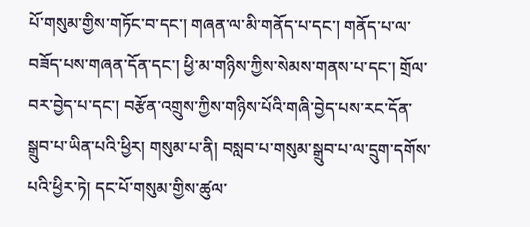པོ་གསུམ་གྱིས་གཏོང་བ་དང་། གཞན་ལ་མི་གནོད་པ་དང་། གནོད་པ་ལ་བཟོད་པས་གཞན་དོན་དང་། ཕྱི་མ་གཉིས་ཀྱིས་སེམས་གནས་པ་དང་། གྲོལ་བར་བྱེད་པ་དང་། བརྩོན་འགྲུས་ཀྱིས་གཉིས་པོའི་གཞི་བྱེད་པས་རང་དོན་སྒྲུབ་པ་ཡིན་པའི་ཕྱིར། གསུམ་པ་ནི། བསླབ་པ་གསུམ་སྒྲུབ་པ་ལ་དྲུག་དགོས་པའི་ཕྱིར་ཏེ། དང་པོ་གསུམ་གྱིས་ཚུལ་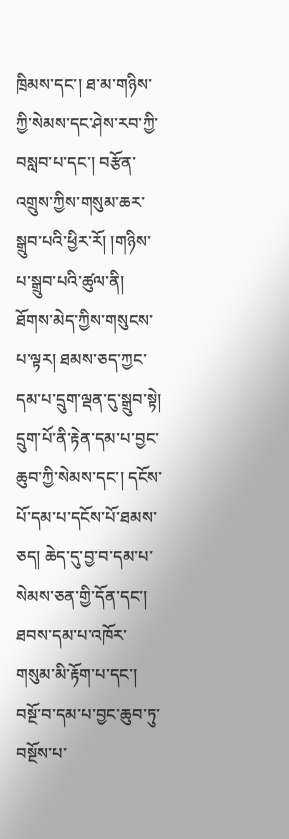ཁྲིམས་དང་། ཐ་མ་གཉིས་ཀྱི་སེམས་དང་ཤེས་རབ་ཀྱི་བསླབ་པ་དང་། བརྩོན་འགྲུས་ཀྱིས་གསུམ་ཆར་སྒྲུབ་པའི་ཕྱིར་རོ། །གཉིས་པ་སྒྲུབ་པའི་ཚུལ་ནི། ཐོགས་མེད་ཀྱིས་གསུངས་པ་ལྟར། ཐམས་ཅད་ཀྱང་དམ་པ་དྲུག་ལྡན་དུ་སྒྲུབ་སྟེ། དྲུག་པོ་ནི་རྟེན་དམ་པ་བྱང་ཆུབ་ཀྱི་སེམས་དང་། དངོས་པོ་དམ་པ་དངོས་པོ་ཐམས་ཅད། ཆེད་དུ་བྱ་བ་དམ་པ་སེམས་ཅན་གྱི་དོན་དང་། ཐབས་དམ་པ་འཁོར་གསུམ་མི་རྟོག་པ་དང་། བསྔོ་བ་དམ་པ་བྱང་ཆུབ་ཏུ་བསྔོས་པ་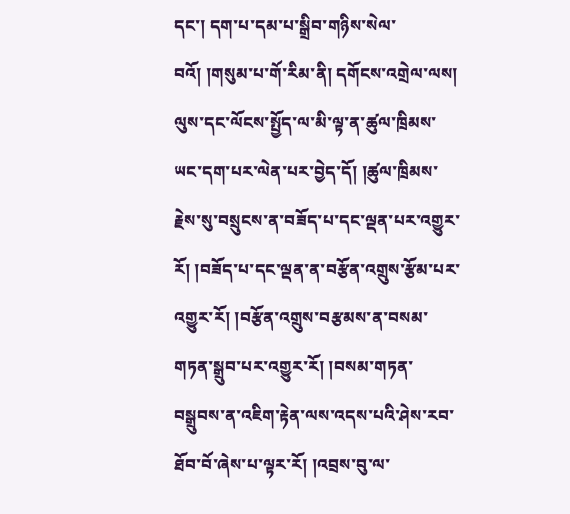དང་། དག་པ་དམ་པ་སྒྲིབ་གཉིས་སེལ་བའོ། །གསུམ་པ་གོ་རིམ་ནི། དགོངས་འགྲེལ་ལས། ལུས་དང་ལོངས་སྤྱོད་ལ་མི་ལྟ་ན་ཚུལ་ཁྲིམས་ཡང་དག་པར་ལེན་པར་བྱེད་དོ། །ཚུལ་ཁྲིམས་རྗེས་སུ་བསྲུངས་ན་བཟོད་པ་དང་ལྡན་པར་འགྱུར་རོ། །བཟོད་པ་དང་ལྡན་ན་བརྩོན་འགྲུས་རྩོམ་པར་འགྱུར་རོ། །བརྩོན་འགྲུས་བརྩམས་ན་བསམ་གཏན་སྒྲུབ་པར་འགྱུར་རོ། །བསམ་གཏན་བསྒྲུབས་ན་འཇིག་རྟེན་ལས་འདས་པའི་ཤེས་རབ་ཐོབ་བོ་ཞེས་པ་ལྟར་རོ། །འབྲས་བུ་ལ་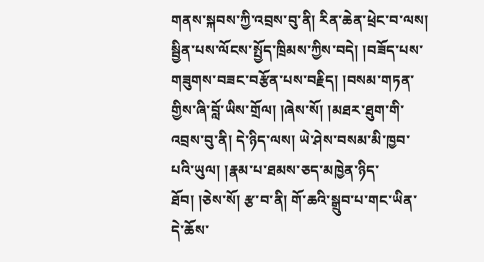གནས་སྐབས་ཀྱི་འབྲས་བུ་ནི། རིན་ཆེན་ཕྲེང་བ་ལས། སྦྱིན་པས་ལོངས་སྤྱོད་ཁྲིམས་ཀྱིས་བདེ། །བཟོད་པས་གཟུགས་བཟང་བརྩོན་པས་བརྗིད། །བསམ་གཏན་གྱིས་ཞི་བློ་ཡིས་གྲོལ། །ཞེས་སོ། །མཐར་ཐུག་གི་འབྲས་བུ་ནི། དེ་ཉིད་ལས། ཡེ་ཤེས་བསམ་མི་ཁྱབ་པའི་ཡུལ། །རྣམ་པ་ཐམས་ཅད་མཁྱེན་ཉིད་ཐོབ། །ཅེས་སོ། རྩ་བ་ནི། གོ་ཆའི་སྒྲུབ་པ་གང་ཡིན་དེ་ཆོས་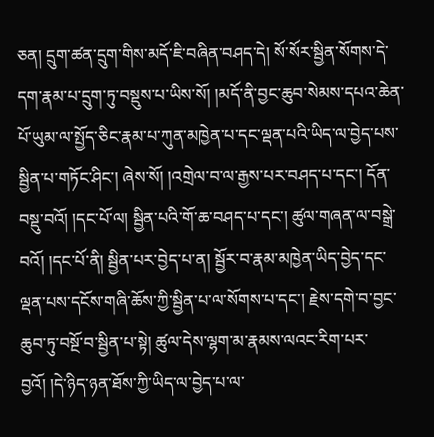ཅན། དྲུག་ཚན་དྲུག་གིས་མདོ་ཇི་བཞིན་བཤད་དེ། སོ་སོར་སྦྱིན་སོགས་དེ་དག་རྣམ་པ་དྲུག་ཏུ་བསྡུས་པ་ཡིས་སོ། །མདོ་ནི་བྱང་ཆུབ་སེམས་དཔའ་ཆེན་པོ་ཡུམ་ལ་སྤྱོད་ཅིང་རྣམ་པ་ཀུན་མཁྱེན་པ་དང་ལྡན་པའི་ཡིད་ལ་བྱེད་པས་སྦྱིན་པ་གཏོང་ཤིང་། ཞེས་སོ། །འགྲེལ་བ་ལ་རྒྱས་པར་བཤད་པ་དང་། དོན་བསྡུ་བའོ། །དང་པོ་ལ། སྦྱིན་པའི་གོ་ཆ་བཤད་པ་དང་། ཚུལ་གཞན་ལ་བསྒྲེ་བའོ། །དང་པོ་ནི། སྦྱིན་པར་བྱེད་པ་ན། སྦྱོར་བ་རྣམ་མཁྱེན་ཡིད་བྱེད་དང་ལྡན་པས་དངོས་གཞི་ཆོས་ཀྱི་སྦྱིན་པ་ལ་སོགས་པ་དང་། རྗེས་དགེ་བ་བྱང་ཆུབ་ཏུ་བསྔོ་བ་སྦྱིན་པ་སྟེ། ཚུལ་དེས་ལྷག་མ་རྣམས་ལའང་རིག་པར་བྱའོ། །དེ་ཉིད་ཉན་ཐོས་ཀྱི་ཡིད་ལ་བྱེད་པ་ལ་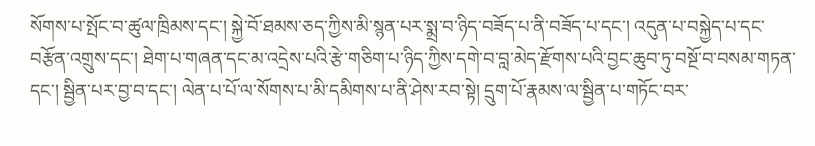སོགས་པ་སྤོང་བ་ཚུལ་ཁྲིམས་དང་། སྐྱེ་བོ་ཐམས་ཅད་ཀྱིས་མི་སྙན་པར་སྨྲ་བ་ཉིད་བཟོད་པ་ནི་བཟོད་པ་དང་། འདུན་པ་བསྐྱེད་པ་དང་བརྩོན་འགྲུས་དང་། ཐེག་པ་གཞན་དང་མ་འདྲེས་པའི་རྩེ་གཅིག་པ་ཉིད་ཀྱིས་དགེ་བ་བླ་མེད་རྫོགས་པའི་བྱང་ཆུབ་ཏུ་བསྔོ་བ་བསམ་གཏན་དང་། སྦྱིན་པར་བྱ་བ་དང་། ལེན་པ་པོ་ལ་སོགས་པ་མི་དམིགས་པ་ནི་ཤེས་རབ་སྟེ། དྲུག་པོ་རྣམས་ལ་སྦྱིན་པ་གཏོང་བར་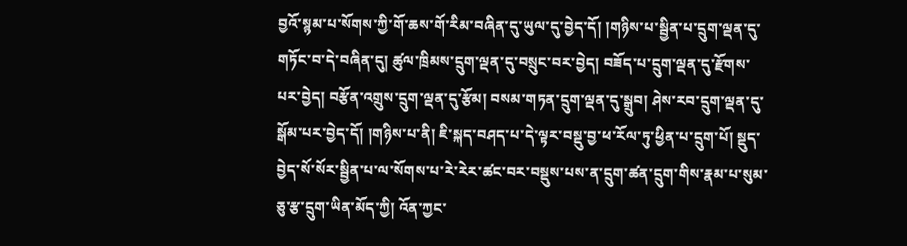བྱའོ་སྙམ་པ་སོགས་ཀྱི་གོ་ཆས་གོ་རིམ་བཞིན་དུ་ཡུལ་དུ་བྱེད་དོ། །གཉིས་པ་སྦྱིན་པ་དྲུག་ལྡན་དུ་གཏོང་བ་དེ་བཞིན་དུ། ཚུལ་ཁྲིམས་དྲུག་ལྡན་དུ་བསྲུང་བར་བྱེད། བཟོད་པ་དྲུག་ལྡན་དུ་རྫོགས་པར་བྱེད། བརྩོན་འགྲུས་དྲུག་ལྡན་དུ་རྩོམ། བསམ་གཏན་དྲུག་ལྡན་དུ་སྒྲུབ། ཤེས་རབ་དྲུག་ལྡན་དུ་སྒོམ་པར་བྱེད་དོ། །གཉིས་པ་ནི། ཇི་སྐད་བཤད་པ་དེ་ལྟར་བསྡུ་བྱ་ཕ་རོལ་ཏུ་ཕྱིན་པ་དྲུག་པོ། སྡུད་བྱེད་སོ་སོར་སྦྱིན་པ་ལ་སོགས་པ་རེ་རེར་ཚང་བར་བསྡུས་པས་ན་དྲུག་ཚན་དྲུག་གིས་རྣམ་པ་སུམ་ཅུ་རྩ་དྲུག་ཡིན་མོད་ཀྱི། འོན་ཀྱང་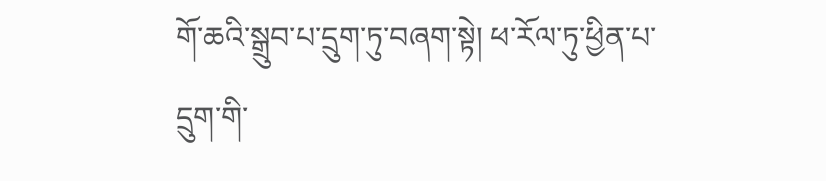གོ་ཆའི་སྒྲུབ་པ་དྲུག་ཏུ་བཞག་སྟེ། ཕ་རོལ་ཏུ་ཕྱིན་པ་དྲུག་གི་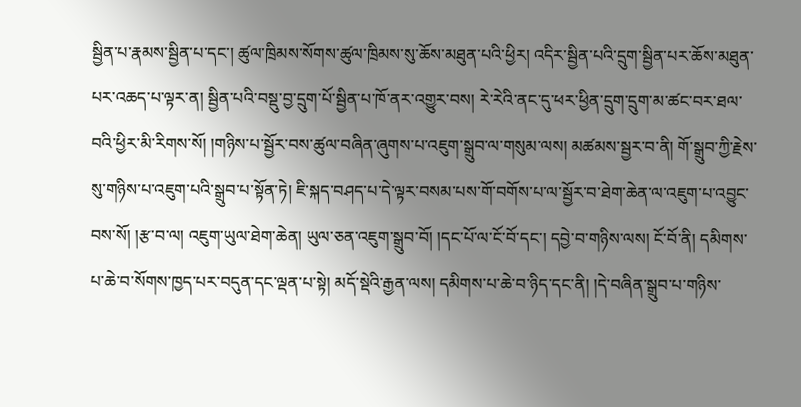སྦྱིན་པ་རྣམས་སྦྱིན་པ་དང་། ཚུལ་ཁྲིམས་སོགས་ཚུལ་ཁྲིམས་སུ་ཆོས་མཐུན་པའི་ཕྱིར། འདིར་སྦྱིན་པའི་དྲུག་སྦྱིན་པར་ཆོས་མཐུན་པར་འཆད་པ་ལྟར་ན། སྦྱིན་པའི་བསྡུ་བྱ་དྲུག་པོ་སྦྱིན་པ་ཁོ་ནར་འགྱུར་བས། རེ་རེའི་ནང་དུ་ཕར་ཕྱིན་དྲུག་དྲུག་མ་ཚང་བར་ཐལ་བའི་ཕྱིར་མི་རིགས་སོ། །གཉིས་པ་སྦྱོར་བས་ཚུལ་བཞིན་ཞུགས་པ་འཇུག་སྒྲུབ་ལ་གསུམ་ལས། མཚམས་སྦྱར་བ་ནི། གོ་སྒྲུབ་ཀྱི་རྗེས་སུ་གཉིས་པ་འཇུག་པའི་སྒྲུབ་པ་སྟོན་ཏེ། ཇི་སྐད་བཤད་པ་དེ་ལྟར་བསམ་པས་གོ་བགོས་པ་ལ་སྦྱོར་བ་ཐེག་ཆེན་ལ་འཇུག་པ་འབྱུང་བས་སོ། །རྩ་བ་ལ། འཇུག་ཡུལ་ཐེག་ཆེན། ཡུལ་ཅན་འཇུག་སྒྲུབ་བོ། །དང་པོ་ལ་ངོ་བོ་དང་། དབྱེ་བ་གཉིས་ལས། ངོ་བོ་ནི། དམིགས་པ་ཆེ་བ་སོགས་ཁྱད་པར་བདུན་དང་ལྡན་པ་སྟེ། མདོ་སྡེའི་རྒྱན་ལས། དམིགས་པ་ཆེ་བ་ཉིད་དང་ནི། །དེ་བཞིན་སྒྲུབ་པ་གཉིས་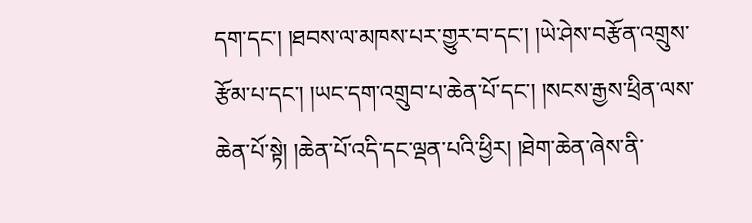དག་དང་། །ཐབས་ལ་མཁས་པར་གྱུར་བ་དང་། །ཡེ་ཤེས་བརྩོན་འགྲུས་རྩོམ་པ་དང་། །ཡང་དག་འགྲུབ་པ་ཆེན་པོ་དང་། །སངས་རྒྱས་ཕྲིན་ལས་ཆེན་པོ་སྟེ། །ཆེན་པོ་འདི་དང་ལྡན་པའི་ཕྱིར། །ཐེག་ཆེན་ཞེས་ནི་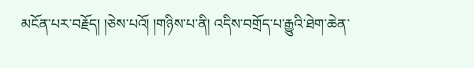མངོན་པར་བརྗོད། །ཅེས་པའོ། །གཉིས་པ་ནི། འདིས་བགྲོད་པ་རྒྱུའི་ཐེག་ཆེན་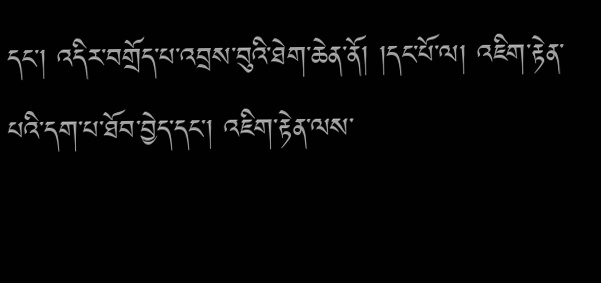དང་། འདིར་བགྲོད་པ་འབྲས་བུའི་ཐེག་ཆེན་ནོ། །དང་པོ་ལ། འཇིག་རྟེན་པའི་དག་པ་ཐོབ་བྱེད་དང་། འཇིག་རྟེན་ལས་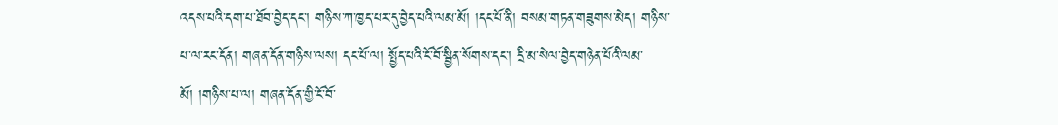འདས་པའི་དག་པ་ཐོབ་བྱེད་དང་། གཉིས་ཀ་ཁྱད་པར་དུ་བྱེད་པའི་ལམ་མོ། །དང་པོ་ནི། བསམ་གཏན་གཟུགས་མེད། གཉིས་པ་ལ་རང་དོན། གཞན་དོན་གཉིས་ལས། དང་པོ་ལ། སྤྱོད་པའི་ངོ་བོ་སྦྱིན་སོགས་དང་། དྲི་མ་སེལ་བྱེད་གཉེན་པོའི་ལམ་མོ། །གཉིས་པ་ལ། གཞན་དོན་གྱི་ངོ་བོ་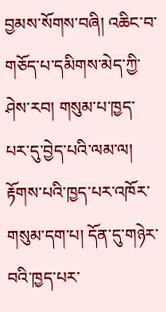བྱམས་སོགས་བཞི། འཆིང་བ་གཅོད་པ་དམིགས་མེད་ཀྱི་ཤེས་རབ། གསུམ་པ་ཁྱད་པར་དུ་བྱེད་པའི་ལམ་ལ། རྟོགས་པའི་ཁྱད་པར་འཁོར་གསུམ་དག་པ། དོན་དུ་གཉེར་བའི་ཁྱད་པར་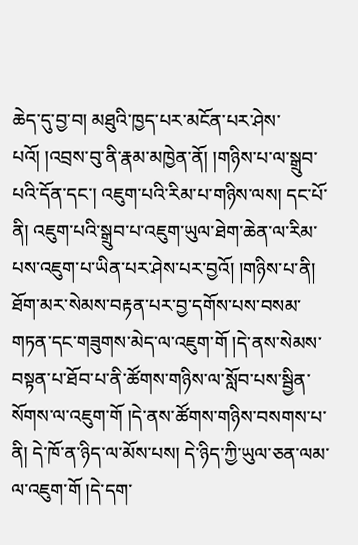ཆེད་དུ་བྱ་བ། མཐུའི་ཁྱད་པར་མངོན་པར་ཤེས་པའོ། །འབྲས་བུ་ནི་རྣམ་མཁྱེན་ནོ། །གཉིས་པ་ལ་སྒྲུབ་པའི་དོན་དང་། འཇུག་པའི་རིམ་པ་གཉིས་ལས། དང་པོ་ནི། འཇུག་པའི་སྒྲུབ་པ་འཇུག་ཡུལ་ཐེག་ཆེན་ལ་རིམ་པས་འཇུག་པ་ཡིན་པར་ཤེས་པར་བྱའོ། །གཉིས་པ་ནི། ཐོག་མར་སེམས་བརྟན་པར་བྱ་དགོས་པས་བསམ་གཏན་དང་གཟུགས་མེད་ལ་འཇུག་གོ །དེ་ནས་སེམས་བསྟན་པ་ཐོབ་པ་ནི་ཚོགས་གཉིས་ལ་སློབ་པས་སྦྱིན་སོགས་ལ་འཇུག་གོ །དེ་ནས་ཚོགས་གཉིས་བསགས་པ་ནི། དེ་ཁོ་ན་ཉིད་ལ་མོས་པས། དེ་ཉིད་ཀྱི་ཡུལ་ཅན་ལམ་ལ་འཇུག་གོ །དེ་དག་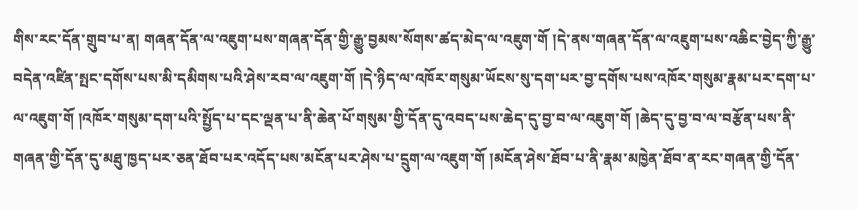གིས་རང་དོན་གྲུབ་པ་ན། གཞན་དོན་ལ་འཇུག་པས་གཞན་དོན་གྱི་རྒྱུ་བྱམས་སོགས་ཚད་མེད་ལ་འཇུག་གོ །དེ་ནས་གཞན་དོན་ལ་འཇུག་པས་འཆིང་བྱེད་ཀྱི་རྒྱུ་བདེན་འཛིན་སྤང་དགོས་པས་མི་དམིགས་པའི་ཤེས་རབ་ལ་འཇུག་གོ །དེ་ཉིད་ལ་འཁོར་གསུམ་ཡོངས་སུ་དག་པར་བྱ་དགོས་པས་འཁོར་གསུམ་རྣམ་པར་དག་པ་ལ་འཇུག་གོ །འཁོར་གསུམ་དག་པའི་སྤྱོད་པ་དང་ལྡན་པ་ནི་ཆེན་པོ་གསུམ་གྱི་དོན་དུ་འབད་པས་ཆེད་དུ་བྱ་བ་ལ་འཇུག་གོ །ཆེད་དུ་བྱ་བ་ལ་བརྩོན་པས་ནི་གཞན་གྱི་དོན་དུ་མཐུ་ཁྱད་པར་ཅན་ཐོབ་པར་འདོད་པས་མངོན་པར་ཤེས་པ་དྲུག་ལ་འཇུག་གོ །མངོན་ཤེས་ཐོབ་པ་ནི་རྣམ་མཁྱེན་ཐོབ་ན་རང་གཞན་གྱི་དོན་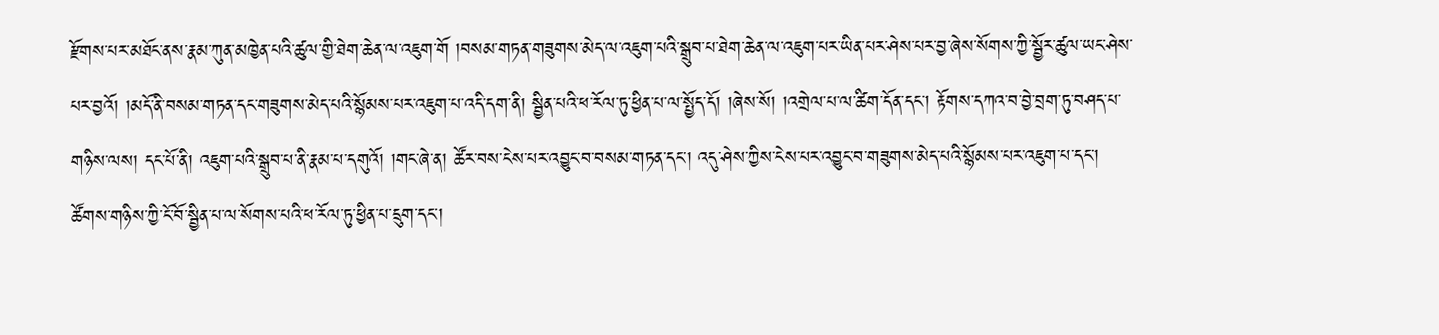རྫོགས་པར་མཐོང་ནས་རྣམ་ཀུན་མཁྱེན་པའི་ཚུལ་གྱི་ཐེག་ཆེན་ལ་འཇུག་གོ །བསམ་གཏན་གཟུགས་མེད་ལ་འཇུག་པའི་སྒྲུབ་པ་ཐེག་ཆེན་ལ་འཇུག་པར་ཡིན་པར་ཤེས་པར་བྱ་ཞེས་སོགས་ཀྱི་སྦྱོར་ཚུལ་ཡང་ཤེས་པར་བྱའོ། །མདོ་ནི་བསམ་གཏན་དང་གཟུགས་མེད་པའི་སྙོམས་པར་འཇུག་པ་འདི་དག་ནི། སྦྱིན་པའི་ཕ་རོལ་ཏུ་ཕྱིན་པ་ལ་སྤྱོད་དོ། །ཞེས་སོ། །འགྲེལ་པ་ལ་ཚིག་དོན་དང་། རྟོགས་དཀའ་བ་བྱེ་བྲག་ཏུ་བཤད་པ་གཉིས་ལས། དང་པོ་ནི། འཇུག་པའི་སྒྲུབ་པ་ནི་རྣམ་པ་དགུའོ། །གང་ཞེ་ན། ཚོར་བས་ངེས་པར་འབྱུང་བ་བསམ་གཏན་དང་། འདུ་ཤེས་ཀྱིས་ངེས་པར་འབྱུང་བ་གཟུགས་མེད་པའི་སྙོམས་པར་འཇུག་པ་དང་། ཚོགས་གཉིས་ཀྱི་ངོ་བོ་སྦྱིན་པ་ལ་སོགས་པའི་ཕ་རོལ་ཏུ་ཕྱིན་པ་དྲུག་དང་།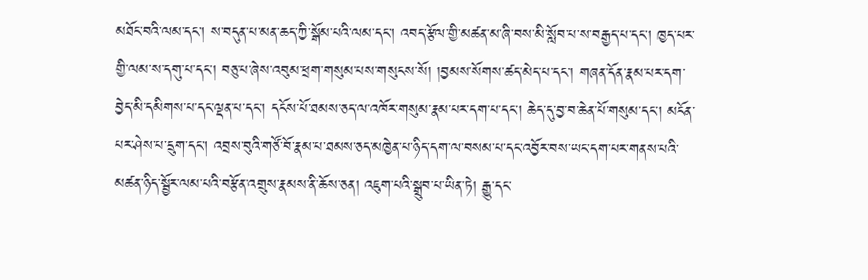མཐོང་བའི་ལམ་དང་། ས་བདུན་པ་མན་ཆད་ཀྱི་སྒོམ་པའི་ལམ་དང་། འབད་རྩོལ་གྱི་མཚན་མ་ཞི་བས་མི་སློབ་པ་ས་བརྒྱད་པ་དང་། ཁྱད་པར་གྱི་ལམ་ས་དགུ་པ་དང་། བཅུ་པ་ཞེས་འབུམ་ཕྲག་གསུམ་པས་གསུངས་སོ། །བྱམས་སོགས་ཚད་མེད་པ་དང་། གཞན་དོན་རྣམ་པར་དག་བྱེད་མི་དམིགས་པ་དང་ལྡན་པ་དང་། དངོས་པོ་ཐམས་ཅད་ལ་འཁོར་གསུམ་རྣམ་པར་དག་པ་དང་། ཆེད་དུ་བྱ་བ་ཆེན་པོ་གསུམ་དང་། མངོན་པར་ཤེས་པ་དྲུག་དང་། འབྲས་བུའི་གཙོ་བོ་རྣམ་པ་ཐམས་ཅད་མཁྱེན་པ་ཉིད་དག་ལ་བསམ་པ་དང་འབྱོར་བས་ཡང་དག་པར་གནས་པའི་མཚན་ཉིད་སྦྱོར་ལམ་པའི་བརྩོན་འགྲུས་རྣམས་ནི་ཆོས་ཅན། འཇུག་པའི་སྒྲུབ་པ་ཡིན་ཏེ། རྒྱུ་དང་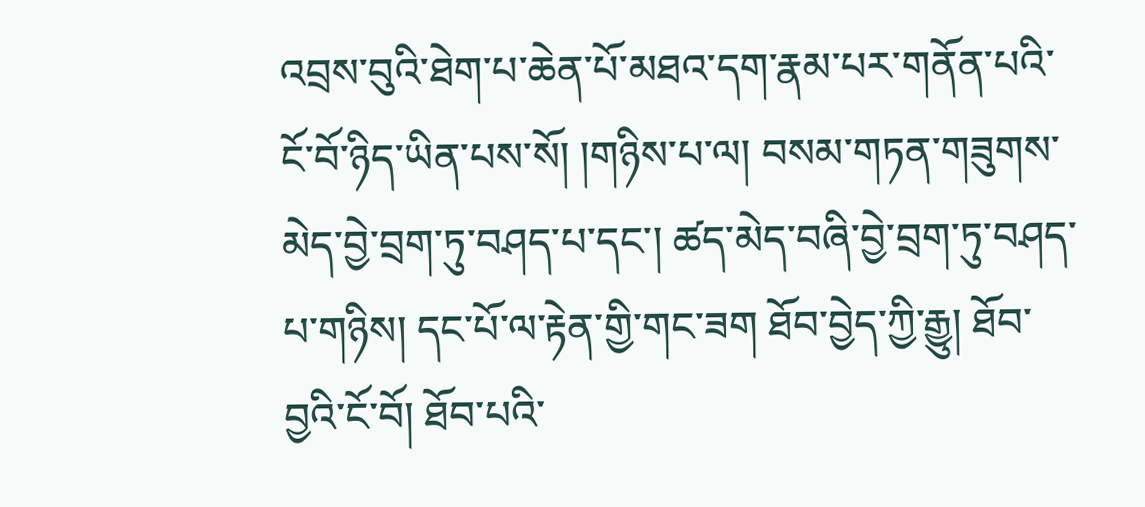འབྲས་བུའི་ཐེག་པ་ཆེན་པོ་མཐའ་དག་རྣམ་པར་གནོན་པའི་ངོ་བོ་ཉིད་ཡིན་པས་སོ། །གཉིས་པ་ལ། བསམ་གཏན་གཟུགས་མེད་བྱེ་བྲག་ཏུ་བཤད་པ་དང་། ཚད་མེད་བཞི་བྱེ་བྲག་ཏུ་བཤད་པ་གཉིས། དང་པོ་ལ་རྟེན་གྱི་གང་ཟག ཐོབ་བྱེད་ཀྱི་རྒྱུ། ཐོབ་བྱའི་ངོ་བོ། ཐོབ་པའི་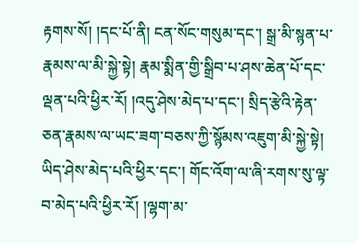རྟགས་སོ། །དང་པོ་ནི། ངན་སོང་གསུམ་དང་། སྒྲ་མི་སྙན་པ་རྣམས་ལ་མི་སྐྱེ་སྟེ། རྣམ་སྨིན་གྱི་སྒྲིབ་པ་ཤས་ཆེན་པོ་དང་ལྡན་པའི་ཕྱིར་རོ། །འདུ་ཤེས་མེད་པ་དང་། སྲིད་རྩེའི་རྟེན་ཅན་རྣམས་ལ་ཡང་ཟག་བཅས་ཀྱི་སྙོམས་འཇུག་མི་སྐྱེ་སྟེ། ཡིད་ཤེས་མེད་པའི་ཕྱིར་དང་། གོང་འོག་ལ་ཞི་རགས་སུ་ལྟ་བ་མེད་པའི་ཕྱིར་རོ། །ལྷག་མ་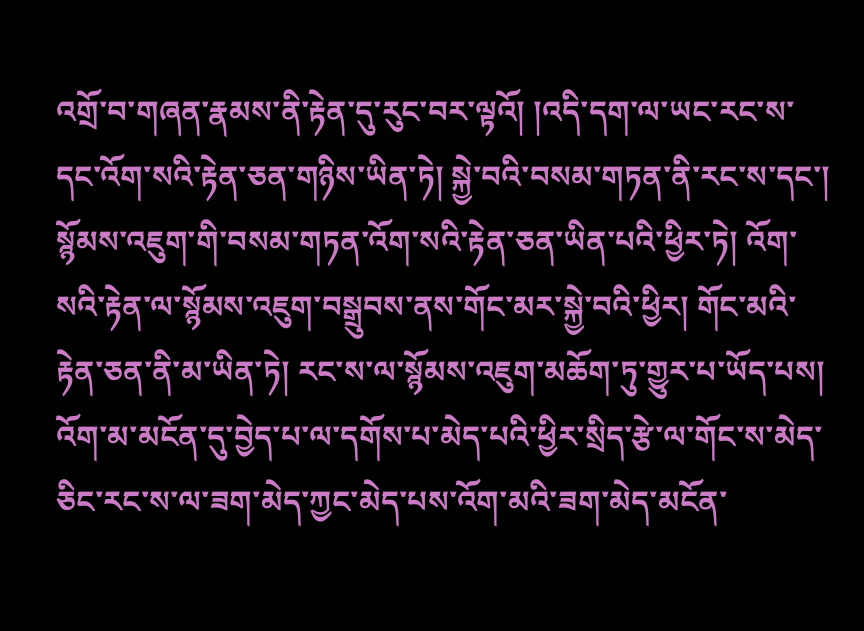འགྲོ་བ་གཞན་རྣམས་ནི་རྟེན་དུ་རུང་བར་ལྟའོ། །འདི་དག་ལ་ཡང་རང་ས་དང་འོག་སའི་རྟེན་ཅན་གཉིས་ཡིན་ཏེ། སྐྱེ་བའི་བསམ་གཏན་ནི་རང་ས་དང་། སྙོམས་འཇུག་གི་བསམ་གཏན་འོག་སའི་རྟེན་ཅན་ཡིན་པའི་ཕྱིར་ཏེ། འོག་སའི་རྟེན་ལ་སྙོམས་འཇུག་བསྒྲུབས་ནས་གོང་མར་སྐྱེ་བའི་ཕྱིར། གོང་མའི་རྟེན་ཅན་ནི་མ་ཡིན་ཏེ། རང་ས་ལ་སྙོམས་འཇུག་མཆོག་ཏུ་གྱུར་པ་ཡོད་པས། འོག་མ་མངོན་དུ་བྱེད་པ་ལ་དགོས་པ་མེད་པའི་ཕྱིར་སྲིད་རྩེ་ལ་གོང་ས་མེད་ཅིང་རང་ས་ལ་ཟག་མེད་ཀྱང་མེད་པས་འོག་མའི་ཟག་མེད་མངོན་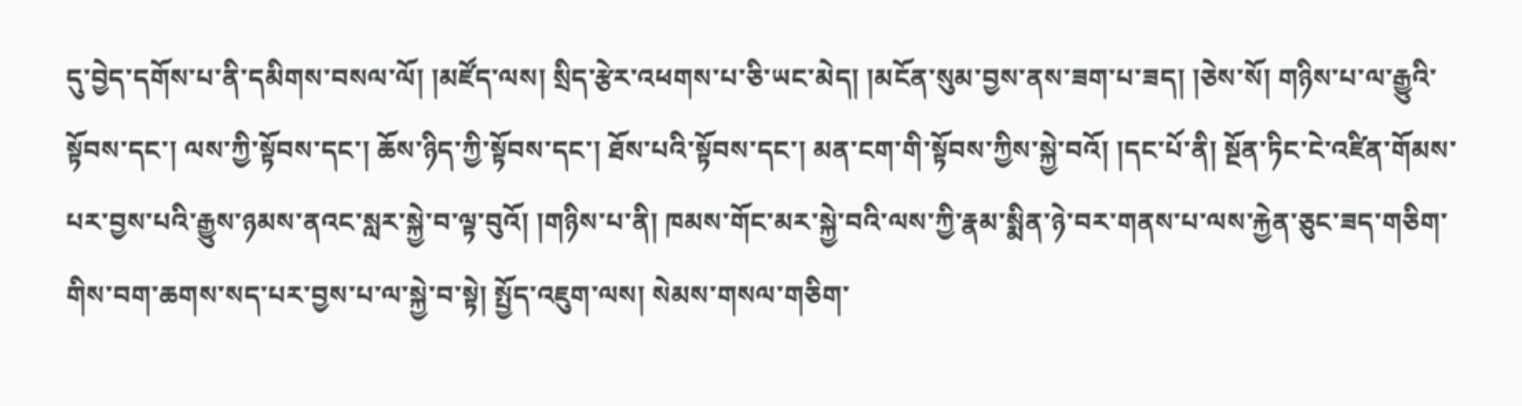དུ་བྱེད་དགོས་པ་ནི་དམིགས་བསལ་ལོ། །མཛོད་ལས། སྲིད་རྩེར་འཕགས་པ་ཅི་ཡང་མེད། །མངོན་སུམ་བྱས་ནས་ཟག་པ་ཟད། །ཅེས་སོ། གཉིས་པ་ལ་རྒྱུའི་སྟོབས་དང་། ལས་ཀྱི་སྟོབས་དང་། ཆོས་ཉིད་ཀྱི་སྟོབས་དང་། ཐོས་པའི་སྟོབས་དང་། མན་ངག་གི་སྟོབས་ཀྱིས་སྐྱེ་བའོ། །དང་པོ་ནི། སྔོན་ཏིང་ངེ་འཛིན་གོམས་པར་བྱས་པའི་རྒྱུས་ཉམས་ནའང་སླར་སྐྱེ་བ་ལྟ་བུའོ། །གཉིས་པ་ནི། ཁམས་གོང་མར་སྐྱེ་བའི་ལས་ཀྱི་རྣམ་སྨིན་ཉེ་བར་གནས་པ་ལས་རྐྱེན་ཅུང་ཟད་གཅིག་གིས་བག་ཆགས་སད་པར་བྱས་པ་ལ་སྐྱེ་བ་སྟེ། སྤྱོད་འཇུག་ལས། སེམས་གསལ་གཅིག་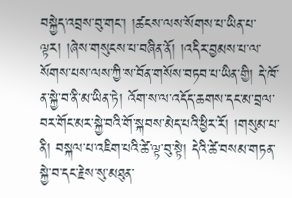བསྐྱེད་འབྲས་བུ་གང་། །ཚངས་ལས་སོགས་པ་ཡིན་པ་ལྟར། །ཞེས་གསུངས་པ་བཞིན་ནོ། །འདིར་བྱམས་པ་ལ་སོགས་པས་ལས་ཀྱི་ས་བོན་གསོས་བཏབ་པ་ཡིན་གྱི། དེ་ཁོ་ན་སྐྱེ་བ་ནི་མ་ཡིན་ཏེ། འོག་ས་ལ་འདོད་ཆགས་དང་མ་བྲལ་བར་གོང་མར་སྐྱེ་བའི་གོ་སྐབས་མེད་པའི་ཕྱིར་རོ། །གསུམ་པ་ནི། བསྐལ་པ་འཇིག་པའི་ཚེ་ལྟ་བུ་སྟེ། དེའི་ཚེ་བསམ་གཏན་སྐྱེ་བ་དང་རྗེས་སུ་མཐུན་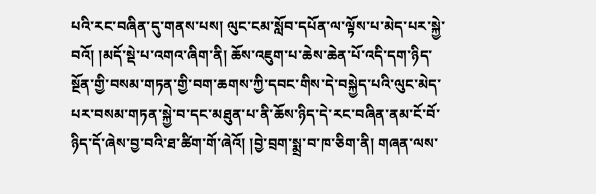པའི་རང་བཞིན་དུ་གནས་པས། ལུང་ངམ་སློབ་དཔོན་ལ་ལྟོས་པ་མེད་པར་སྐྱེ་བའོ། །མདོ་སྡེ་པ་འགའ་ཞིག་ནི། ཆོས་འཇུག་པ་ཆེས་ཆེན་པོ་འདི་དག་ཉིད་སྔོན་གྱི་བསམ་གཏན་གྱི་བག་ཆགས་ཀྱི་དབང་གིས་དེ་བསྐྱེད་པའི་ལུང་མེད་པར་བསམ་གཏན་སྐྱེ་བ་དང་མཐུན་པ་ནི་ཆོས་ཉིད་དེ་རང་བཞིན་ནམ་ངོ་བོ་ཉིད་དོ་ཞེས་བྱ་བའི་ཐ་ཚིག་གོ་ཞེའོ། །བྱེ་བྲག་སྨྲ་བ་ཁ་ཅིག་ནི། གཞན་ལས་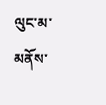ལུང་མ་མནོས་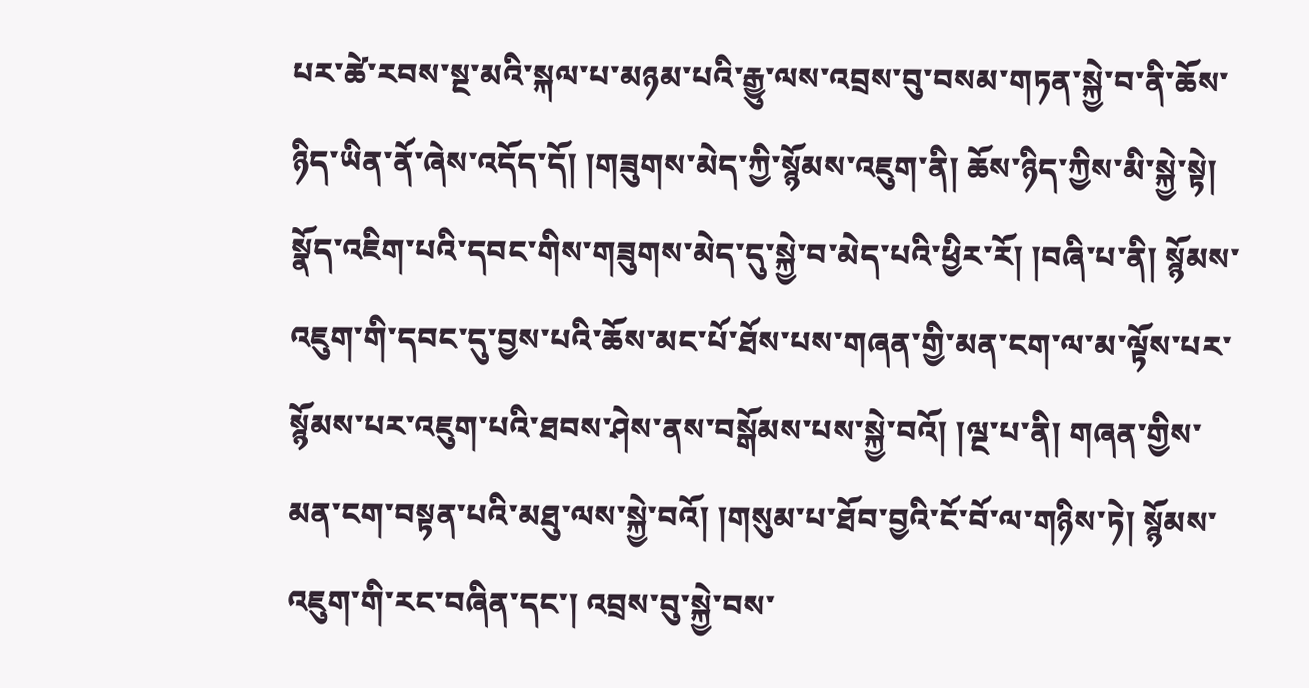པར་ཚེ་རབས་སྔ་མའི་སྐལ་པ་མཉམ་པའི་རྒྱུ་ལས་འབྲས་བུ་བསམ་གཏན་སྐྱེ་བ་ནི་ཆོས་ཉིད་ཡིན་ནོ་ཞེས་འདོད་དོ། །གཟུགས་མེད་ཀྱི་སྙོམས་འཇུག་ནི། ཆོས་ཉིད་ཀྱིས་མི་སྐྱེ་སྟེ། སྣོད་འཇིག་པའི་དབང་གིས་གཟུགས་མེད་དུ་སྐྱེ་བ་མེད་པའི་ཕྱིར་རོ། །བཞི་པ་ནི། སྙོམས་འཇུག་གི་དབང་དུ་བྱས་པའི་ཆོས་མང་པོ་ཐོས་པས་གཞན་གྱི་མན་ངག་ལ་མ་ལྟོས་པར་སྙོམས་པར་འཇུག་པའི་ཐབས་ཤེས་ནས་བསྒོམས་པས་སྐྱེ་བའོ། །ལྔ་པ་ནི། གཞན་གྱིས་མན་ངག་བསྟན་པའི་མཐུ་ལས་སྐྱེ་བའོ། །གསུམ་པ་ཐོབ་བྱའི་ངོ་བོ་ལ་གཉིས་ཏེ། སྙོམས་འཇུག་གི་རང་བཞིན་དང་། འབྲས་བུ་སྐྱེ་བས་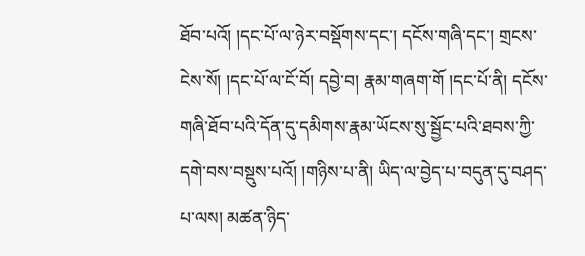ཐོབ་པའོ། །དང་པོ་ལ་ཉེར་བསྡོགས་དང་། དངོས་གཞི་དང་། གྲངས་ངེས་སོ། །དང་པོ་ལ་ངོ་བོ། དབྱེ་བ། རྣམ་གཞག་གོ །དང་པོ་ནི། དངོས་གཞི་ཐོབ་པའི་དོན་དུ་དམིགས་རྣམ་ཡོངས་སུ་སྦྱོང་པའི་ཐབས་ཀྱི་དགེ་བས་བསྡུས་པའོ། །གཉིས་པ་ནི། ཡིད་ལ་བྱེད་པ་བདུན་དུ་བཤད་པ་ལས། མཚན་ཉིད་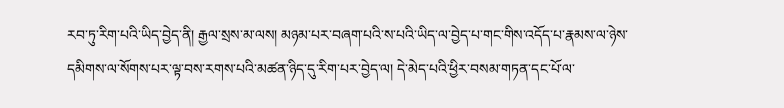རབ་ཏུ་རིག་པའི་ཡིད་བྱེད་ནི། རྒྱལ་སྲས་མ་ལས། མཉམ་པར་བཞག་པའི་ས་པའི་ཡིད་ལ་བྱེད་པ་གང་གིས་འདོད་པ་རྣམས་ལ་ཉེས་དམིགས་ལ་སོགས་པར་ལྟ་བས་རགས་པའི་མཚན་ཉིད་དུ་རིག་པར་བྱེད་ལ། དེ་མེད་པའི་ཕྱིར་བསམ་གཏན་དང་པོ་ལ་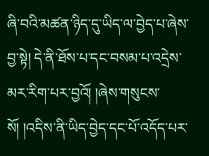ཞི་བའི་མཚན་ཉིད་དུ་ཡིད་ལ་བྱེད་པ་ཞེས་བྱ་སྟེ། དེ་ནི་ཐོས་པ་དང་བསམ་པ་འདྲེས་མར་རིག་པར་བྱའོ། །ཞེས་གསུངས་སོ། །འདིས་ནི་ཡིད་བྱེད་དང་པོ་འདོད་པར་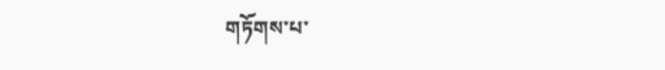གཏོགས་པ་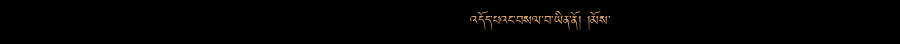འདོད་པའང་བསལ་བ་ཡིན་ནོ། །མོས་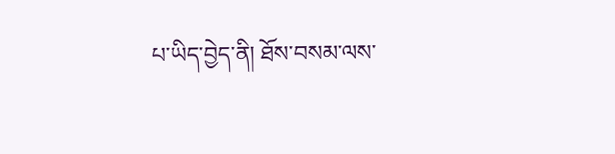པ་ཡིད་བྱེད་ནི། ཐོས་བསམ་ལས་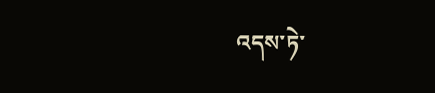འདས་ཏེ་